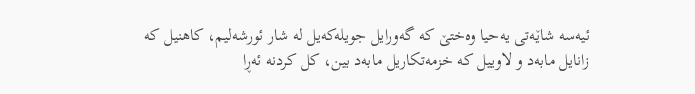ئیەسه شاێەتی یەحیا وەختێ که گەورایل جویلەکەیل له شار ئورشەلیم، کاهنیل که زانایل مابەد و لاوییل که خزمەتکاریل مابەد بین، کل کردنه ئەڕا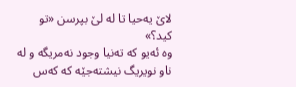لاێ یەحیا تا له لێ بپرسن «تو کید؟»
وه ئەیو که تەنیا وجود نەمریگه و له ناو نویریگ نیشتەجێه که کەس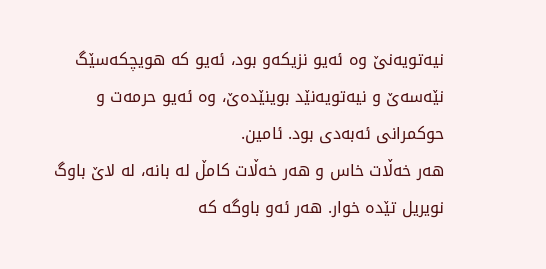نیەتویەنێ وه ئەیو نزیکەو بود، ئەیو که هویچکەسێگ نێەسەێ و نیەتویەنێد بوینێدەێ، وه ئەیو حرمەت و حوکمرانی ئەبەدی بود. ئامین.
هەر خەڵات خاس و هەر خەڵات کامڵ له بانه، له لاێ باوگ نویریل تێدە خوار. هەر ئەو باوگه که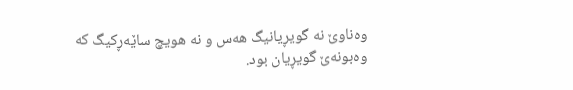وەناوێ نه گویڕیانیگ هەس و نه هویچ ساێەڕکیگ که وەبونەێ گویڕیان بود.